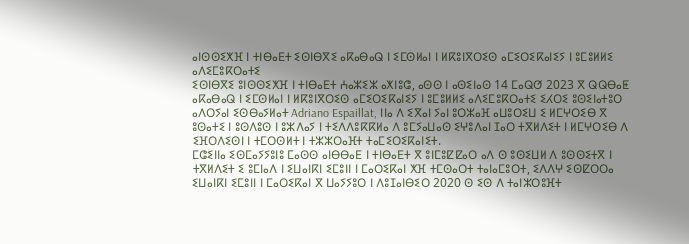ⴰⵏⵙⵙⵉⵅⴼ ⵏ ⵜⵏⴱⴰⴹⵜ ⵉⵙⵏⴱⴳⵉ ⴰⴽⴰⴱⴰⵕ ⵏ ⵉⵎⵙⵍⴰⵏ ⵏ ⵍⴽⵓⵏⴳⵔⵉⵙ ⴰⵎⵉⵔⵉⴽⴰⵏⵉⵢ ⵏ ⵓⵎⵓⵍⵍⵉ ⴰⴷⵉⵎⵓⴽⵔⴰⵜⵉ
ⵉⵙⵏⴱⴳⵉ ⵓⵏⵙⵙⵉⵅⴼ ⵏ ⵜⵏⴱⴰⴹⵜ ⵄⴰⵣⵉⵣ ⴰⵅⵏⵓⵛ, ⴰⵙⵙ ⵏ ⴰⵙⵉⵏⴰⵙ 14 ⵎⴰⵕⵚ 2023 ⴳ ⵕⵕⴱⴰⵟ ⴰⴽⴰⴱⴰⵕ ⵏ ⵉⵎⵙⵍⴰⵏ ⵏ ⵍⴽⵓⵏⴳⵔⵉⵙ ⴰⵎⵉⵔⵉⴽⴰⵏⵉⵢ ⵏ ⵓⵎⵓⵍⵍⵉ ⴰⴷⵉⵎⵓⴽⵔⴰⵜⵉ ⵉⵃⵔⵉ ⵓⵙⵉⵏⴰⵜⵓⵔ ⴰⴷⵔⵢⴰⵏ ⵉⵙⴱⴰⵢⵍⴰⵜ Adriano Espaillat, ⵏⵏⴰ ⴷ ⵉⴳⴰⵏ ⵢⴰⵏ ⵓⵔⵣⴰⴼ ⴰⵡⵓⵔⵉⵡ ⵉ ⵍⵎⵖⵔⵉⴱ ⴳ ⵓⵙⴰⵜⵉ ⵏ ⵓⵙⴷⵓⵙ ⵏ ⵓⵣⴷⴰⵢ ⵏ ⵜⵉⴷⴷⵓⴽⴽⵍⴰ ⴷ ⵓⵎⵢⴰⵡⴰⵙ ⵉⵖⵓⴷⴰⵏ ⵊⴰⵔ ⵜⴳⵍⴷⵉⵜ ⵏ ⵍⵎⵖⵔⵉⴱ ⴷ ⵉⴼⵔⴷⵉⵙⵏ ⵏ ⵜⵎⵔⵙⵍⵜ ⵏ ⵜⵣⵣⵔⴰⴼⵜ ⵜⴰⵎⵉⵔⵉⴽⴰⵏⵉⵜ.
ⵎⵛⵉⵏⵏⴰ ⵉⵙⵎⴰⵢⵢⵓⵏⵓ ⵎⴰⵙⵙ ⴰⵏⴱⴱⴰⴹ ⵏ ⵜⵏⴱⴰⴹⵜ ⴳ ⵓⵏⵎⵓⵇⵇⴰⵔ ⴰⴷ ⵙ ⵓⵙⵉⵡⵍ ⴷ ⵓⵙⵙⵉⵜⴳ ⵏ ⵜⴳⵍⴷⵉⵜ ⵉ ⵓⵎⵏⴰⴷ ⵏ ⵉⵡⴰⵏⴽⵏ ⵉⵎⵓⵏⵏ ⵏ ⵎⴰⵔⵉⴽⴰⵏ ⵅⴼ ⵜⵎⵙⴰⵔⵜ ⵜⴰⵏⴰⵎⵓⵔⵜ, ⵉⴷⴷⵖ ⵉⵙⵇⵔⵔⴰ ⵉⵡⴰⵏⴽⵏ ⵉⵎⵓⵏⵏ ⵏ ⵎⴰⵔⵉⴽⴰⵏ ⴳ ⵡⴰⵢⵢⵓⵔ ⵏ ⴷⵓⵊⴰⵏⴱⵉⵔ 2020 ⵙ ⵉⵙ ⴷ ⵜⴰⵏⵣⵔⵓⴼⵜ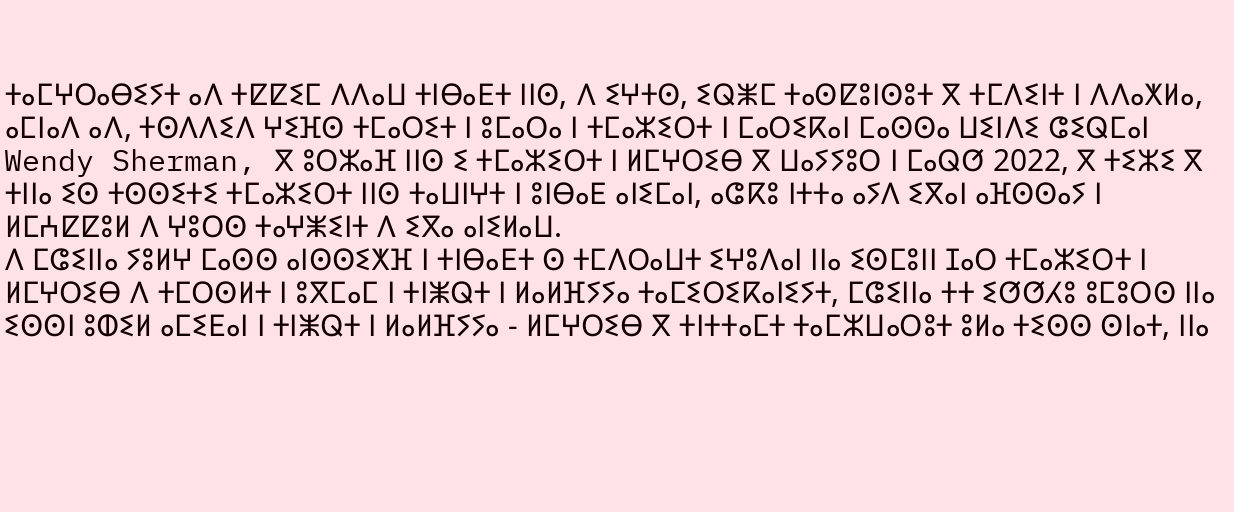ⵜⴰⵎⵖⵔⴰⴱⵉⵢⵜ ⴰⴷ ⵜⵇⵇⵉⵎ ⴷⴷⴰⵡ ⵜⵏⴱⴰⴹⵜ ⵏⵏⵙ, ⴷ ⵉⵖⵜⵙ, ⵉⵕⵥⵎ ⵜⴰⵙⵇⵓⵏⵙⵓⵜ ⴳ ⵜⵎⴷⵉⵏⵜ ⵏ ⴷⴷⴰⵅⵍⴰ, ⴰⵎⵏⴰⴷ ⴰⴷ, ⵜⵙⴷⴷⵉⴷ ⵖⵉⴼⵙ ⵜⵎⴰⵔⵉⵜ ⵏ ⵓⵎⴰⵔⴰ ⵏ ⵜⵎⴰⵣⵉⵔⵜ ⵏ ⵎⴰⵔⵉⴽⴰⵏ ⵎⴰⵙⵙⴰ ⵡⵉⵏⴷⵉ ⵛⵉⵕⵎⴰⵏ Wendy Sherman, ⴳ ⵓⵔⵣⴰⴼ ⵏⵏⵙ ⵉ ⵜⵎⴰⵣⵉⵔⵜ ⵏ ⵍⵎⵖⵔⵉⴱ ⴳ ⵡⴰⵢⵢⵓⵔ ⵏ ⵎⴰⵕⵚ 2022, ⴳ ⵜⵉⵣⵉ ⴳ ⵜⵏⵏⴰ ⵉⵙ ⵜⵙⵙⵉⵜⵉ ⵜⵎⴰⵣⵉⵔⵜ ⵏⵏⵙ ⵜⴰⵡⵏⵖⵜ ⵏ ⵓⵏⴱⴰⴹ ⴰⵏⵉⵎⴰⵏ, ⴰⵛⴽⵓ ⵏⵜⵜⴰ ⴰⵢⴷ ⵉⴳⴰⵏ ⴰⴼⵙⵙⴰⵢ ⵏ ⵍⵎⵄⵇⵇⵓⵍ ⴷ ⵖⵓⵔⵙ ⵜⴰⵖⵥⵉⵏⵜ ⴷ ⵉⴳⴰ ⴰⵏⵉⵍⴰⵡ.
ⴷ ⵎⵛⵉⵏⵏⴰ ⵢⵓⵍⵖ ⵎⴰⵙⵙ ⴰⵏⵙⵙⵉⵅⴼ ⵏ ⵜⵏⴱⴰⴹⵜ ⵙ ⵜⵎⴷⵔⴰⵡⵜ ⵉⵖⵓⴷⴰⵏ ⵏⵏⴰ ⵉⵙⵎⵓⵏⵏ ⵊⴰⵔ ⵜⵎⴰⵣⵉⵔⵜ ⵏ ⵍⵎⵖⵔⵉⴱ ⴷ ⵜⵎⵔⵙⵍⵜ ⵏ ⵓⴳⵎⴰⵎ ⵏ ⵜⵏⵥⵕⵜ ⵏ ⵍⴰⵍⴼⵢⵢⴰ ⵜⴰⵎⵉⵔⵉⴽⴰⵏⵉⵢⵜ, ⵎⵛⵉⵏⵏⴰ ⵜⵜ ⵉⵚⵚⵃⵓ ⵓⵎⵓⵔⵙ ⵏⵏⴰ ⵉⵙⵙⵏ ⵓⵀⵉⵍ ⴰⵎⵉⴹⴰⵏ ⵏ ⵜⵏⵥⵕⵜ ⵏ ⵍⴰⵍⴼⵢⵢⴰ - ⵍⵎⵖⵔⵉⴱ ⴳ ⵜⵏⵜⵜⴰⵎⵜ ⵜⴰⵎⵣⵡⴰⵔⵓⵜ ⵓⵍⴰ ⵜⵉⵙⵙ ⵙⵏⴰⵜ, ⵏⵏⴰ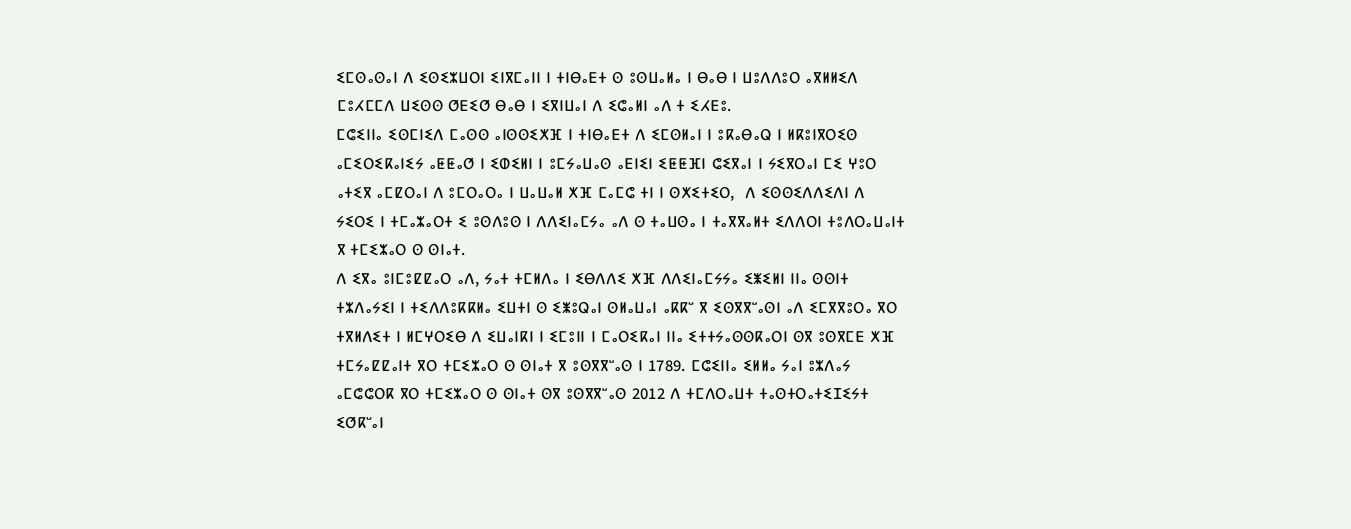ⵉⵎⵙⴰⵙⴰⵏ ⴷ ⵉⵙⵉⵣⵡⵔⵏ ⵉⵏⴳⵎⴰⵏⵏ ⵏ ⵜⵏⴱⴰⴹⵜ ⵙ ⵓⵙⵡⴰⵍⴰ ⵏ ⴱⴰⴱ ⵏ ⵡⵓⴷⴷⵓⵔ ⴰⴳⵍⵍⵉⴷ ⵎⵓⵃⵎⵎⴷ ⵡⵉⵙⵙ ⵚⴹⵉⵚ ⴱⴰⴱ ⵏ ⵉⴳⵏⵡⴰⵏ ⴷ ⵉⵛⴰⵍⵏ ⴰⴷ ⵜ ⵉⵃⴹⵓ.
ⵎⵛⵉⵏⵏⴰ ⵉⵙⵎⵏⵉⴷ ⵎⴰⵙⵙ ⴰⵏⵙⵙⵉⵅⴼ ⵏ ⵜⵏⴱⴰⴹⵜ ⴷ ⵉⵎⵙⵍⴰⵏ ⵏ ⵓⴽⴰⴱⴰⵕ ⵏ ⵍⴽⵓⵏⴳⵔⵉⵙ ⴰⵎⵉⵔⵉⴽⴰⵏⵉⵢ ⴰⵟⵟⴰⵚ ⵏ ⵉⵀⵉⵍⵏ ⵏ ⵓⵎⵢⴰⵡⴰⵙ ⴰⴹⵏⵉⵏ ⵉⵟⵟⴼⵏ ⵛⵉⴳⴰⵏ ⵏ ⵢⵉⴳⵔⴰⵏ ⵎⵉ ⵖⵓⵔ ⴰⵜⵉⴳ ⴰⵎⵇⵔⴰⵏ ⴷ ⵓⵎⵔⴰⵔⴰ ⵏ ⵡⴰⵡⴰⵍ ⵅⴼ ⵎⴰⵎⵛ ⵜⵏ ⵏ ⵙⵅⵉⵜⵉⵔ,  ⴷ ⵉⵙⵙⵉⴷⴷⵉⴷⵏ ⴷ ⵢⵉⵔⵉ ⵏ ⵜⵎⴰⵣⴰⵔⵜ ⵉ ⵓⵙⴷⵓⵙ ⵏ ⴷⴷⵉⵏⴰⵎⵢⴰ ⴰⴷ ⵙ ⵜⴰⵡⵙⴰ ⵏ ⵜⴰⴳⴳⴰⵍⵜ ⵉⴷⴷⵔⵏ ⵜⵓⴷⵔⴰⵡⴰⵏⵜ ⴳ ⵜⵎⵉⵣⴰⵔ ⵙ ⵙⵏⴰⵜ.
ⴷ ⵉⴳⴰ ⵓⵏⵎⵓⵇⵇⴰⵔ ⴰⴷ, ⵢⴰⵜ ⵜⵎⵍⴷⴰ ⵏ ⵉⴱⴷⴷⵉ ⵅⴼ ⴷⴷⵉⵏⴰⵎⵢⵢⴰ ⵉⵥⵉⵍⵏ ⵏⵏⴰ ⵙⵙⵏⵜ ⵜⵣⴷⴰⵢⵉⵏ ⵏ ⵜⵉⴷⴷⵓⴽⴽⵍⴰ ⵉⵡⵜⵏ ⵙ ⵉⵥⵓⵕⴰⵏ ⵙⵍⴰⵡⴰⵏ ⴰⴽⴽⵯ ⴳ ⵉⵙⴳⴳⵯⴰⵙⵏ ⴰⴷ ⵉⵎⴳⴳⵓⵔⴰ ⴳⵔ ⵜⴳⵍⴷⵉⵜ ⵏ ⵍⵎⵖⵔⵉⴱ ⴷ ⵉⵡⴰⵏⴽⵏ ⵏ ⵉⵎⵓⵏⵏ ⵏ ⵎⴰⵔⵉⴽⴰⵏ ⵏⵏⴰ ⵉⵜⵜⵢⴰⵙⵙⴽⴰⵔⵏ ⵙⴳ ⵓⵙⴳⵎⴹ ⵅⴼ ⵜⵎⵢⴰⵇⵇⴰⵏⵜ ⴳⵔ ⵜⵎⵉⵣⴰⵔ ⵙ ⵙⵏⴰⵜ ⴳ ⵓⵙⴳⴳⵯⴰⵙ ⵏ 1789. ⵎⵛⵉⵏⵏⴰ ⵉⵍⵍⴰ ⵢⴰⵏ ⵓⵣⴷⴰⵢ ⴰⵎⵛⵛⵔⴽ ⴳⵔ ⵜⵎⵉⵣⴰⵔ ⵙ ⵙⵏⴰⵜ ⵙⴳ ⵓⵙⴳⴳⵯⴰⵙ 2012 ⴷ ⵜⵎⴷⵔⴰⵡⵜ ⵜⴰⵙⵜⵔⴰⵜⵉⵊⵉⵢⵜ ⵉⵚⴽⵯⴰⵏ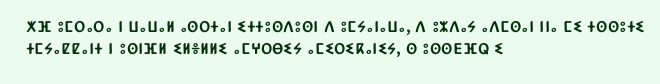ⵅⴼ ⵓⵎⵔⴰⵔⴰ ⵏ ⵡⴰⵡⴰⵍ ⴰⵙⵔⵜⴰⵏ ⵉⵜⵜⵓⵙⴷⵓⵙⵏ ⴷ ⵓⵎⵢⴰⵏⴰⵡⴰ, ⴷ ⵓⵣⴷⴰⵢ ⴰⴷⵎⵙⴰⵏ ⵏⵏⴰ ⵎⵉ ⵜⵙⵙⵓⵜⵉ ⵜⵎⵢⴰⵇⵇⴰⵏⵜ ⵏ ⵓⵙⵏⴼⵍ ⵉⵍⴻⵍⵍⵉ ⴰⵎⵖⵔⴱⵉⵢ ⴰⵎⵉⵔⵉⴽⴰⵏⵉⵢ, ⵙ ⵓⵙⵙⴹⴼⵕ ⵉ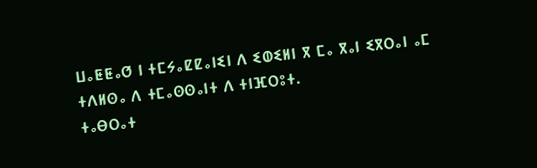ⵡⴰⵟⵟⴰⵚ ⵏ ⵜⵎⵢⴰⵇⵇⴰⵏⵉⵏ ⴷ ⵉⵀⵉⵍⵏ ⴳ ⵎⴰ ⴳⴰⵏ ⵉⴳⵔⴰⵏ ⴰⵎ ⵜⴷⵍⵙⴰ ⴷ ⵜⵎⴰⵙⵙⴰⵏⵜ ⴷ ⵜⵏⴼⵔⵓⵜ.
ⵜⴰⴱⵔⴰⵜ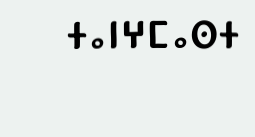ⵜⴰⵏⵖⵎⴰⵙⵜ